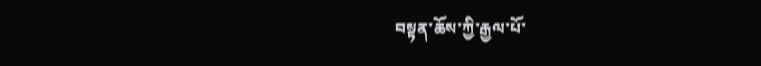བསྟན་ཆོས་ཀྱི་རྒྱལ་པོ་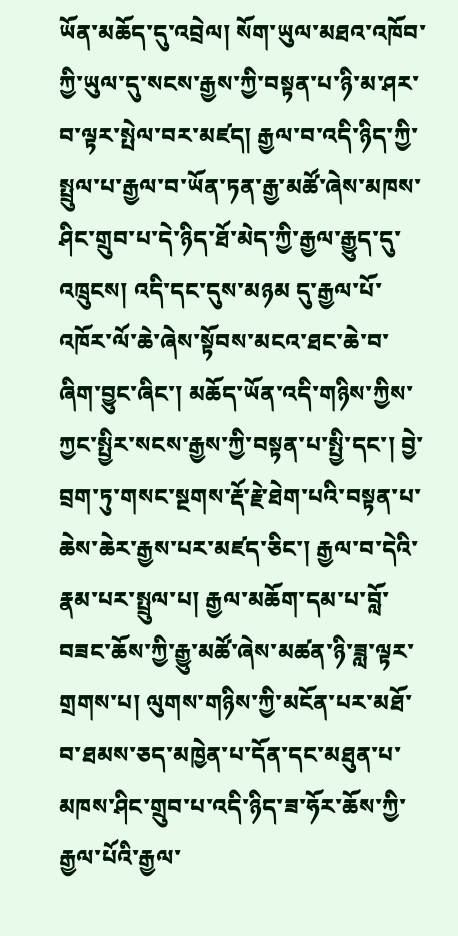ཡོན་མཆོད་དུ་འབྲེལ། སོག་ཡུལ་མཐའ་འཁོབ་ཀྱི་ཡུལ་དུ་སངས་རྒྱས་ཀྱི་བསྟན་པ་ཉི་མ་ཤར་བ་ལྟར་སྤེལ་བར་མཛད། རྒྱལ་བ་འདི་ཉིད་ཀྱི་སྤྲུལ་པ་རྒྱལ་བ་ཡོན་ཏན་རྒྱ་མཚོ་ཞེས་མཁས་ཤིང་གྲུབ་པ་དེ་ཉིད་ཐོ་མེད་ཀྱི་རྒྱལ་རྒྱུད་དུ་འཁྲུངས། འདི་དང་དུས་མཉམ དུ་རྒྱལ་པོ་འཁོར་ལོ་ཆེ་ཞེས་སྟོབས་མངའ་ཐང་ཆེ་བ་ཞིག་བྱུང་ཞིང་། མཆོད་ཡོན་འདི་གཉིས་ཀྱིས་ཀྱང་སྤྱིར་སངས་རྒྱས་ཀྱི་བསྟན་པ་སྤྱི་དང་། བྱེ་བྲག་ཏུ་གསང་སྔགས་རྡོ་རྗེ་ཐེག་པའི་བསྟན་པ་ཆེས་ཆེར་རྒྱས་པར་མཛད་ཅིང་། རྒྱལ་བ་དེའི་རྣམ་པར་སྤྲུལ་པ། རྒྱལ་མཆོག་དམ་པ་བློ་བཟང་ཆོས་ཀྱི་རྒྱུ་མཚོ་ཞེས་མཚན་ཉི་ཟླ་ལྟར་གྲགས་པ། ལུགས་གཉིས་ཀྱི་མངོན་པར་མཐོ་བ་ཐམས་ཅད་མཁྱེན་པ་དོན་དང་མཐུན་པ་མཁས་ཤིང་གྲུབ་པ་འདི་ཉིད་ཟ་ཧོར་ཆོས་ཀྱི་རྒྱལ་པོའི་རྒྱལ་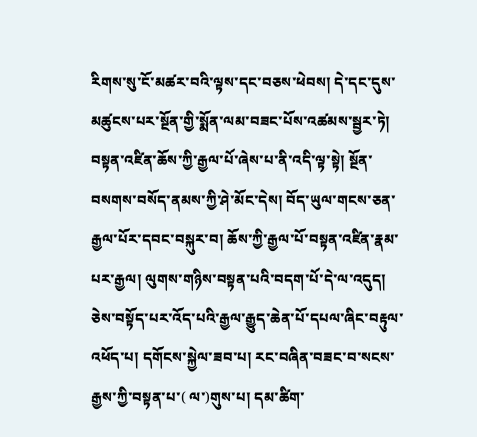རིགས་སུ་ངོ་མཚར་བའི་ལྟས་དང་བཅས་ཕེབས། དེ་དང་དུས་མཚུངས་པར་སྔོན་གྱི་སྨོན་ལམ་བཟང་པོས་འཚམས་སྦྱར་ཏེ། བསྟན་འཛིན་ཆོས་ཀྱི་རྒྱལ་པོ་ཞེས་པ་ནི་འདི་ལྟ་སྟེ། སྔོན་བསགས་བསོད་ནམས་ཀྱི་ཤེ་མོང་དེས། བོད་ཡུལ་གངས་ཅན་རྒྱལ་པོར་དབང་བསྐུར་བ། ཆོས་ཀྱི་རྒྱལ་པོ་བསྟན་འཛིན་རྣམ་པར་རྒྱལ། ལུགས་གཉིས་བསྟན་པའི་བདག་པོ་དེ་ལ་འདུད། ཅེས་བསྟོད་པར་འོད་པའི་རྒྱལ་རྒྱུད་ཆེན་པོ་དཔལ་ཞིང་བརྟུལ་འཕོད་པ། དགོངས་སྐྱེལ་ཟབ་པ། རང་བཞིན་བཟང་བ་སངས་རྒྱས་ཀྱི་བསྟན་པ་( ལ་)གུས་པ། དམ་ཚིག་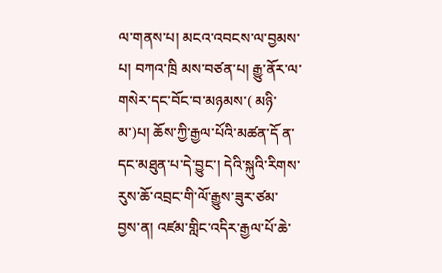ལ་གནས་པ། མངའ་འབངས་ལ་བྱམས་པ། བཀའ་ཁྲི མས་བཙན་པ། རྒྱུ་ནོར་ལ་གསེར་དང་བོང་བ་མཉམས་( མཉི་མ་)པ། ཆོས་ཀྱི་རྒྱལ་པོའི་མཚན་དོ ན་དང་མཐུན་པ་དེ་བྱུང་། དེའི་སྐུའི་རིགས་རུས་ཆོ་འབྲང་གི་ལོ་རྒྱུས་ཟུར་ཙམ་བྱས་ན། འཛམ་གླིང་འདིར་རྒྱལ་པོ་ཆེ་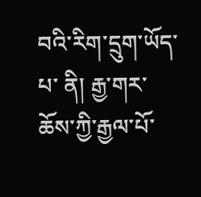བའི་རིག་དྲུག་ཡོད་པ་ ནི། རྒྱ་གར་ཆོས་ཀྱི་རྒྱལ་པོ་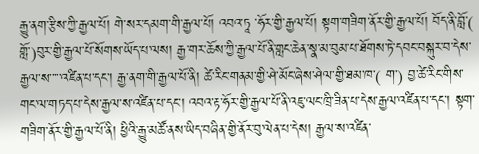རྒྱུ་ནག་རྩིས་ཀྱི་རྒྱལ་པོ། གེ་སར་དམག་གི་རྒྱལ་པོ། འབའ་ཏཱ ་ཧོར་གྱི་རྒྱལ་པོ། སྟག་གཟིག་ནོར་གྱི་རྒྱལ་པོ། བོད་ནི་བློ་( གློ་)བུར་གྱི་རྒྱལ་པོ་སོགས་ཡོད་པ་ལས། རྒྱ་གར་ཆོས་ཀྱི་རྒྱལ་པོ་ནི་གླང་ཆེན་སྣ་མ་བུམ་པ་ཐོགས་ཏེ་དབང་བསྐུར་བ་དེས་རྒྱལ་ས་་་་་འཛིན་པ་དང་། རྒྱ་ནག་གི་རྒྱལ་པོ་ནི། ཚེ་རིང་གནམ་གྱི་ཤེ་མོང་ཞེས་ཤེལ་གྱི་ཐམ་ཁ་( ག་) བྱ་ཚེ་རིང་གིས་གང་ལ་གཏད་པ་དེས་རྒྱལ་ས་འཛིན་པ་དང་། འབའ་རྟ་ཧོར་གྱི་རྒྱལ་པོ་ནི་འཇུ་ལང་ཁྲི་ཟིན་པ་དེས་རྒྱལ་འཛིན་པ་དང་། སྟག་གཟིག་ནོར་གྱི་རྒྱལ་པོ་ནི། ཕྱིའི་རྒྱུ་མཚོ་ནས་ཡིད་བཞིན་གྱི་ནོར་བུ་ལེན་པ་དེས། རྒྱལ་ས་འཛིན་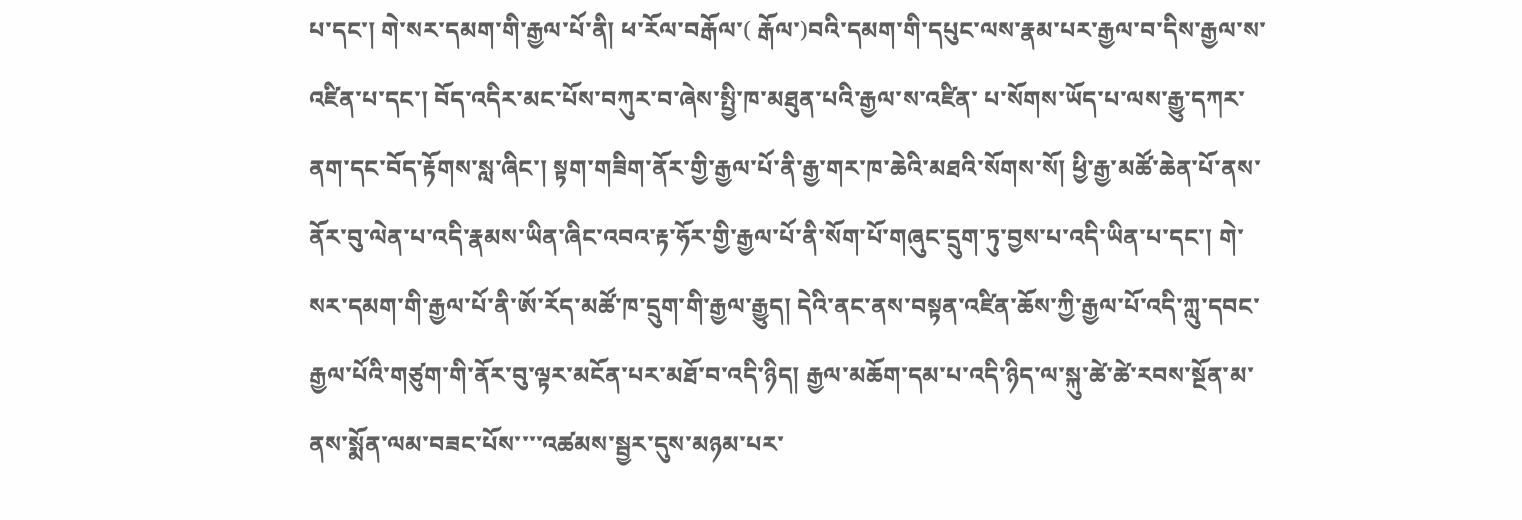པ་དང་། གེ་སར་དམག་གི་རྒྱལ་པོ་ནི། ཕ་རོལ་བརྒོལ་( རྒོལ་)བའི་དམག་གི་དཔུང་ལས་རྣམ་པར་རྒྱལ་བ་དིས་རྒྱལ་ས་འཛིན་པ་དང་། བོད་འདིར་མང་པོས་བཀུར་བ་ཞེས་སྤྱི་ཁ་མཐུན་པའི་རྒྱལ་ས་འཛིན་ པ་སོགས་ཡོད་པ་ལས་རྒྱུ་དཀར་ནག་དང་བོད་རྟོགས་སླ་ཞིང་། སྟག་གཟིག་ནོར་གྱི་རྒྱལ་པོ་ནི་རྒྱ་གར་ཁ་ཆེའི་མཐའི་སོགས་སོ། ཕྱི་རྒྱ་མཚོ་ཆེན་པོ་ནས་ནོར་བུ་ལེན་པ་འདི་རྣམས་ཡིན་ཞིང་འབའ་རྟ་ཧོར་གྱི་རྒྱལ་པོ་ནི་སོག་པོ་གཞུང་དྲུག་ཏུ་བྱས་པ་འདི་ཡིན་པ་དང་། གེ་སར་དམག་གི་རྒྱལ་པོ་ནི་ཨོ་རོད་མཚོ་ཁ་དྲུག་གི་རྒྱལ་རྒྱུད། དེའི་ནང་ནས་བསྟན་འཛིན་ཆོས་ཀྱི་རྒྱལ་པོ་འདི་ཀླུ་དབང་རྒྱལ་པོའི་གཙུག་གི་ནོར་བུ་ལྟར་མངོན་པར་མཐོ་བ་འདི་ཉིད། རྒྱལ་མཆོག་དམ་པ་འདི་ཉིད་ལ་སྐུ་ཚེ་ཚེ་རབས་སྔོན་མ་ནས་སྨོན་ལམ་བཟང་པོས་་་་འཚམས་སྦྱར་དུས་མཉམ་པར་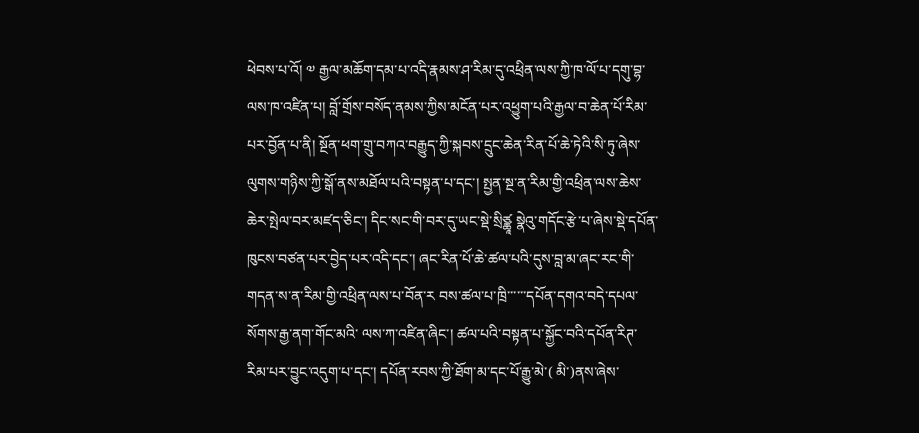ཕེབས་པ་འོ། ༧ རྒྱལ་མཆོག་དམ་པ་འདི་རྣམས་ཤ་རིམ་དུ་འཕྲིན་ལས་ཀྱི་ཁ་ལོ་པ་དགུ་བྷ་ལས་ཁ་འཛིན་པ། བློ་གྲོས་བསོད་ནམས་ཀྱིས་མངོན་པར་འཕྱུག་པའི་རྒྱལ་བ་ཆེན་པོ་རིམ་པར་བྱོན་པ་ནི། སྔོན་ཕག་གྲུ་བཀའ་བརྒྱུད་ཀྱི་སྐབས་དྲུང་ཆེན་རིན་པོ་ཆེ་ཏེའི་སི་ཏུ་ཞེས་ལུགས་གཉིས་ཀྱི་སྒོ་ནས་མཐོལ་པའི་བསྟན་པ་དང་། སྤྱན་སྔ་ན་རིམ་གྱི་འཕྲིན་ལས་ཆེས་ཆེར་སྤེལ་བར་མཛད་ཅིང་། དིང་སང་གི་བར་དུ་ཡང་སྡེ་སྲིཙྪཱ སྣེའུ་གདོང་རྩེ་པ་ཞེས་སྡེ་དཔོན་ཁུངས་བཙན་པར་བྱེད་པར་འདི་དང་། ཞང་རིན་པོ་ཆེ་ཚལ་པའི་དུས་བླ་མ་ཞང་རང་གི་གདན་ས་ན་རིམ་གྱི་འཕྲིན་ལས་པ་བོན་ར བས་ཚལ་པ་ཁྲི་་་་་་དཔོན་དགའ་བདེ་དཔལ་སོགས་རྒྱ་ནག་གོང་མའི་ ལས་ཀ་འཛིན་ཞིང་། ཚལ་པའི་བསྟན་པ་སྐྱོང་བའི་དཔོན་རིཊ་རིམ་པར་བྱུང་འདུག་པ་དང་། དཔོན་རབས་ཀྱི་ཐོག་མ་དང་པོ་རྒྱུ་མེ་( མི་)ནས་ཞེས་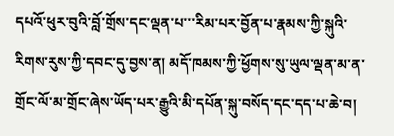དཔའོ་ཕུར་བུའི་བློ་གྲོས་དང་ལྡན་པ་་་རིམ་པར་བྱོན་པ་རྣམས་ཀྱི་སྐུའི་ རིགས་རུས་ཀྱི་དབང་དུ་བྱས་ན། མདོ་ཁམས་ཀྱི་ཕྱོགས་སུ་ཡུལ་ལྡན་མ་ན་གྲོང་ལོ་མ་གྲོང་ཞེས་ཡོད་པར་རྒྱུའི་མི་དཔོན་སྐུ་བསོད་དང་དད་པ་ཆེ་བ།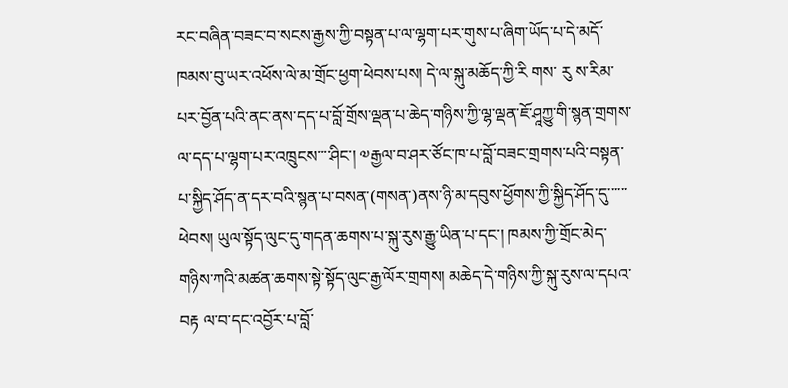རང་བཞིན་བཟང་བ་སངས་རྒྱས་ཀྱི་བསྟན་པ་ལ་ལྷག་པར་གུས་པ་ཞིག་ཡོད་པ་དེ་མདོ་ཁམས་བུ་ཡར་འཕོས་ལེ་མ་གྲོང་ཕྱག་ཕེབས་པས། དེ་ལ་སྐུ་མཆོད་ཀྱི་རི གས་ རུ ས་རིམ་པར་བྱོན་པའི་ནང་ནས་དད་པ་བློ་གྲོས་ལྡན་པ་ཆེད་གཉིས་ཀྱི་ལྷ་ལྡན་ཇོ་ཤཱཀྱུ་གི་སྙན་གྲགས་ལ་དད་པ་ལྷག་པར་འཁྲུངས་་་་ཤིང་། ༧རྒྱལ་བ་ཤར་ཙོང་ཁ་པ་བློ་བཟང་གྲགས་པའི་བསྟན་པ་སྐྱིད་ཤོད་ན་དར་བའི་སྙན་པ་བསན་(གསན་)ནས་ཉི་མ་དབུས་ཕྱོགས་ཀྱི་སྐྱིད་ཤོད་དུ་་་་་་ཕེབས། ཡུལ་སྟོད་ལུང་དུ་གདན་ཆགས་པ་སྐུ་རུས་རྒྱུ་ཡིན་པ་དང་། ཁམས་ཀྱི་གྲོང་མེད་གཉིས་ཀའི་མཚན་ཆགས་སྟེ་སྟོད་ལུང་རྒྱ་ལོར་གྲགས། མཆེད་དེ་གཉིས་ཀྱི་སྐུ་རུས་ལ་དཔའ་བརྟ ལ་བ་དང་འབྱོར་པ་བློ་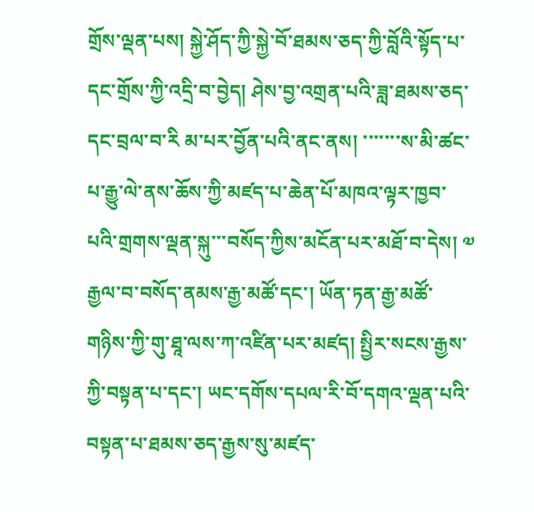གྲོས་ལྡན་པས། སྐྱེ་ཤོད་ཀྱི་སྐྱེ་བོ་ཐམས་ཅད་ཀྱི་བློའི་སྟོད་པ་དང་གྲོས་ཀྱི་འདྲི་བ་བྱེད། ཤེས་བྱ་འགྲན་པའི་ཟླ་ཐམས་ཅད་དང་བྲལ་བ་རི མ་པར་བྱོན་པའི་ནང་ནས། ་་་་་་་ས་མི་ཚང་པ་རྒྱུ་ལེ་ནས་ཆོས་ཀྱི་མཛད་པ་ཆེན་པོ་མཁའ་ལྟར་ཁྱབ་པའི་གྲགས་ལྡན་སྐུ་་་བསོད་ཀྱིས་མངོན་པར་མཐོ་བ་དེས། ༧ རྒྱལ་བ་བསོད་ནམས་རྒྱ་མཚོ་དང་། ཡོན་ཏན་རྒྱ་མཚོ་གཉིས་ཀྱི་གུ་ཐཱ་ལས་ཀ་འཛིན་པར་མཛད། སྤྱིར་སངས་རྒྱས་ཀྱི་བསྟན་པ་དང་། ཡང་དགོས་དཔལ་རི་བོ་དགའ་ལྡན་པའི་བསྟན་པ་ཐམས་ཅད་རྒྱས་སུ་མཛད་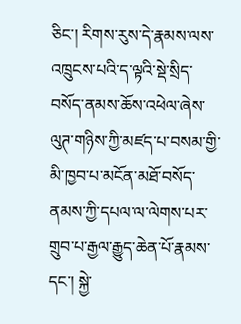ཅིང་། རིགས་རུས་དེ་རྣམས་ལས་འཁྲུངས་པའི་ད་ལྟའི་སྡེ་སྲིད་བསོད་ནམས་ཆོས་འཕེལ་ཞེས་ལུཊ་གཉིས་ཀྱི་མཛད་པ་བསམ་གྱི་མི་ཁྱབ་པ་མངོན་མཐོ་བསོད་ནམས་ཀྱི་དཔལ་ལ་ལེགས་པར་གྲུབ་པ་རྒྱལ་རྒྱུད་ཆེན་པོ་རྣམས་དང་། སྐྱེ་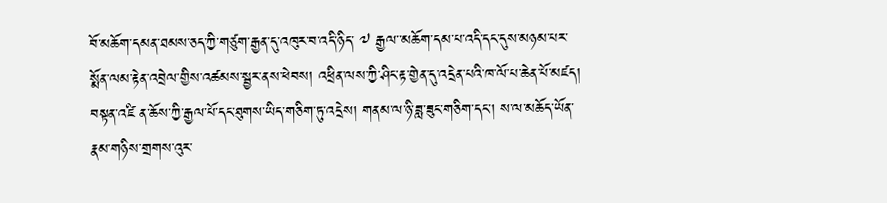བོ་མཆོག་དམན་ཐམས་ཅད་ཀྱི་གཙུག་རྒྱན་དུ་འཁུར་བ་འདི་ཉིད་ ༧ རྒྱལ་་མཆོག་དམ་པ་འདི་དང་དུས་མཉམ་པར་སྨོན་ལམ་རྟེན་འབྲེལ་གྱིས་འཚམས་སྦྱར་ནས་ཕེབས། འཕྲིན་ལས་ཀྱི་ཤིང་རྟ་གྱེན་དུ་འདྲེན་པའི་ཁ་ལོ་པ་ཆེན་པོ་མཛད། བསྟན་འཛི ན་ཆོས་ཀྱི་རྒྱལ་པོ་དང་ཐུགས་ཡིད་གཅིག་ཏུ་འདྲེས། གནམ་ལ་ཉི་ཟླ་ཟུང་གཅིག་དང་། ས་ལ་མཆོད་ཡོན་རྣམ་གཉིས་གྲགས་འུར་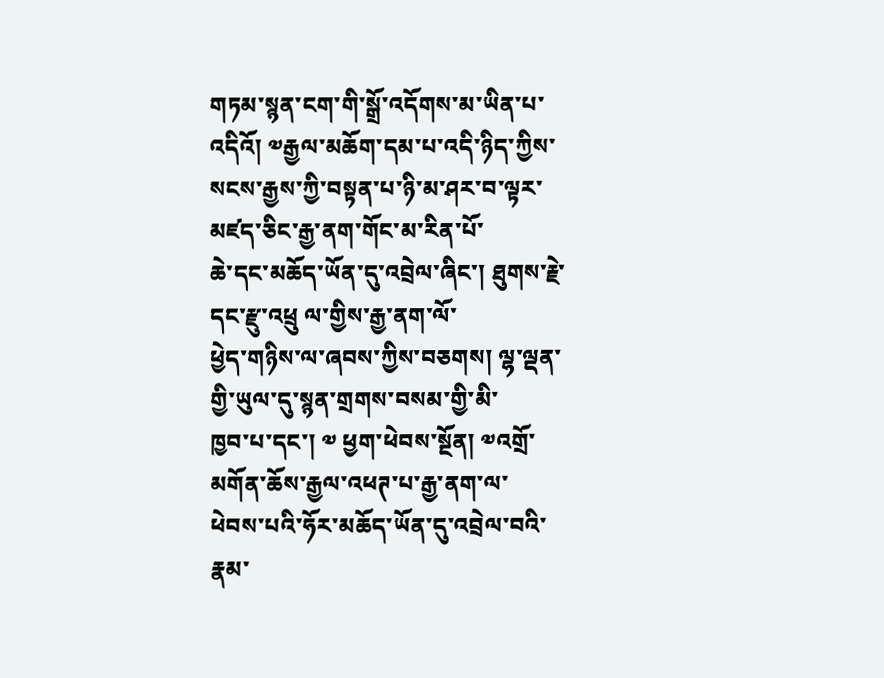གཏམ་སྙན་ངག་གི་སྒྲོ་འདོགས་མ་ཡིན་པ་འདིའོ། ༧རྒྱལ་མཆོག་དམ་པ་འདི་ཉིད་ཀྱིས་སངས་རྒྱས་ཀྱི་བསྟན་པ་ཉི་མ་ཤར་བ་ལྟར་མཛད་ཅིང་རྒྱ་ནག་གོང་མ་རིན་པོ་
ཆེ་དང་མཆོད་ཡོན་དུ་འབྲེལ་ཞིང་། ཐུགས་རྗེ་དང་རྫུ་འཕྲུ ལ་གྱིས་རྒྱ་ནག་ལོ་
ཕྱེད་གཉིས་ལ་ཞབས་ཀྱིས་བཅགས། ལྷ་ལྡན་གྱི་ཡུལ་དུ་སྙན་གྲགས་བསམ་གྱི་མི་
ཁྱབ་པ་དང་། ༧ ཕྱག་ཕེབས་སྔོན། ༧འགྲོ་མགོན་ཆོས་རྒྱལ་འཕཊ་པ་རྒྱ་ནག་ལ་
ཕེབས་པའི་ཧོར་མཆོད་ཡོན་དུ་འབྲེལ་བའི་རྣམ་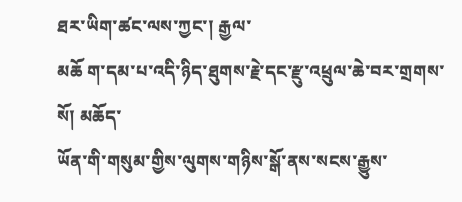ཐར་ཡིག་ཚང་ལས་ཀྱང་། རྒྱལ་
མཆོ ག་དམ་པ་འདི་ཉིད་ཐུགས་རྗེ་དང་རྫུ་འཕྲུལ་ཆེ་བར་གྲགས་སོ། མཆོད་
ཡོན་གི་གསུམ་གྱིས་ལུགས་གཉིས་སྒོ་ནས་སངས་རྒྱུས་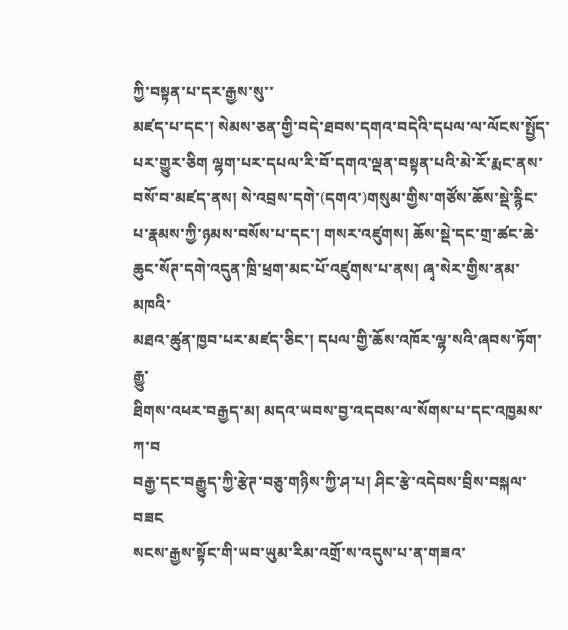ཀྱི་བསྟན་པ་དར་རྒྱས་སུ་་
མཛད་པ་དང་། སེམས་ཅན་གྱི་བདེ་ཐབས་དགའ་བདེའི་དཔལ་ལ་ལོངས་སྤྱོད་
པར་གྱུར་ཅིག ལྷག་པར་དཔལ་རི་བོ་དགའ་ལྡན་བསྟན་པའི་མེ་རོ་རྨང་ནས་
བསོ་བ་མཛད་ནས། སེ་འབྲས་དགེ་(དགའ་)གསུམ་གྱིས་གཙོས་ཆོས་སྡེ་རྙིང་
པ་རྣམས་ཀྱི་ཉམས་བསོས་པ་དང་། གསར་འཛུགས། ཆོས་སྡེ་དང་གྲ་ཚང་ཆེ་
ཆུང་སོཊ་དགེ་འདུན་ཁྲི་ཕྲག་མང་པོ་འཛུགས་པ་ནས། ཞྭ་སེར་གྱིས་ནམ་མཁའི་
མཐའ་ཚུན་ཁྱབ་པར་མཛད་ཅིང་། དཔལ་གྱི་ཆོས་འཁོར་ལྷ་སའི་ཞབས་ཏོག་རྒྱུ་
ཐིགས་འཕར་བརྒྱད་མ། མདའ་ཡབས་བྱ་འདབས་ལ་སོགས་པ་དང་འཁྱམས་ཀ་བ
བརྒྱ་དང་བརྒྱུད་ཀྱི་རྩེཊ་བཅུ་གཉིས་ཀྱི་ཤ་པ། ཤིང་རྩེ་འདེབས་བྲིས་བསྐལ་བཟང
སངས་རྒྱས་སྟོང་གི་ཡབ་ཡུམ་རིམ་འགྲོ་ས་འདུས་པ་ན་གཟའ་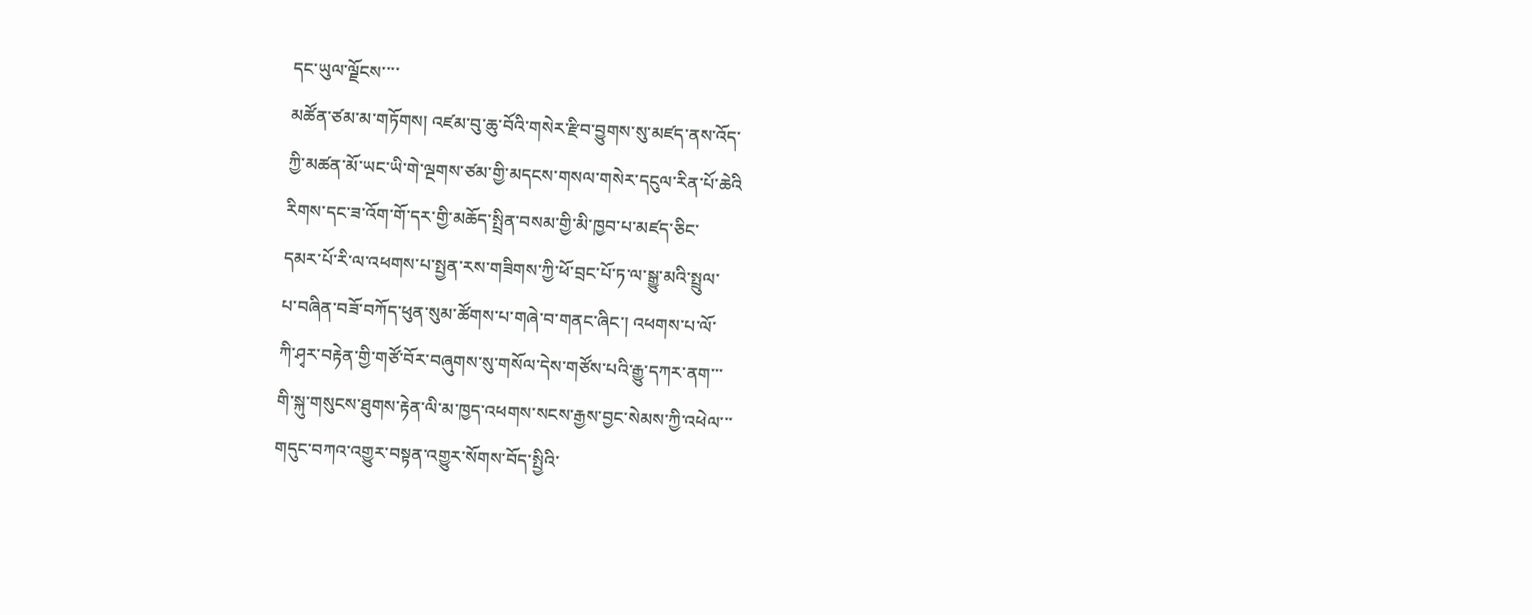དང་ཡུལ་ལྗོངས་་་་
མཚོན་ཙམ་མ་གཏོགས། འཛམ་བུ་ཆུ་བོའི་གསེར་རྫིབ་བྱུགས་སུ་མཛད་ནས་འོད་
ཀྱི་མཚན་མོ་ཡང་ཡི་གེ་ལྔགས་ཙམ་གྱི་མདངས་གསལ་གསེར་དངུལ་རིན་པོ་ཆེའི
རིགས་དང་ཟ་འོག་གོ་དར་གྱི་མཆོད་སྤྲིན་བསམ་གྱི་མི་ཁྱབ་པ་མཛད་ཅིང་
དམར་པོ་རི་ལ་འཕགས་པ་སྤྱན་རས་གཟིགས་ཀྱི་ཕོ་བྲང་པོ་ཏ་ལ་སྒྱུ་མའི་སྤྲུལ་
པ་བཞིན་བཟོ་བཀོད་ཕུན་སུམ་ཚོགས་པ་གཞེ་བ་གནང་ཞིང་། འཕགས་པ་ལོ་
ཀི་ཤྭར་བརྟེན་གྱི་གཙོ་བོར་བཞུགས་སུ་གསོལ་དེས་གཙོས་པའི་རྒྱུ་དཀར་ནག་་་
གི་སྐུ་གསུངས་ཐུགས་རྟེན་ལི་མ་ཁྱད་འཕགས་སངས་རྒྱས་བྱང་སེམས་ཀྱི་འཕེལ་་་
གདུང་བཀའ་འགྱུར་བསྟན་འགྱུར་སོགས་བོད་སྤྱིའི་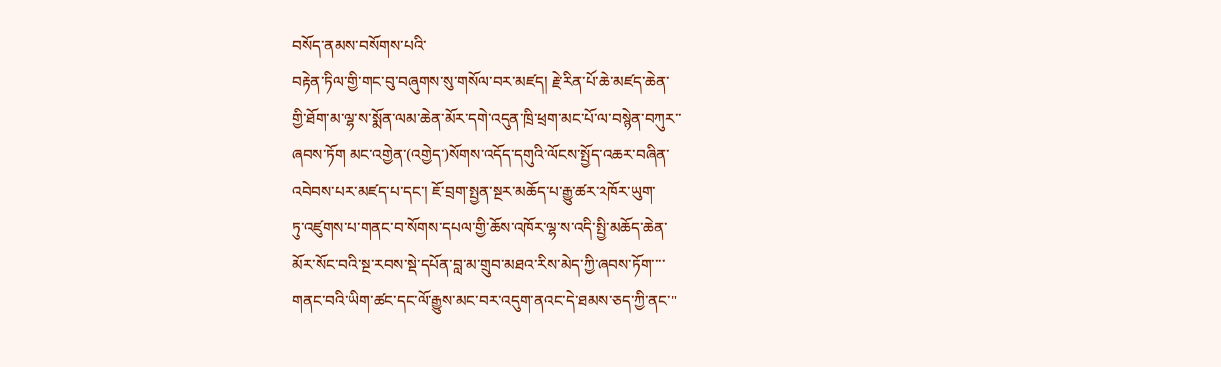བསོད་ནམས་བསོགས་པའི་
བརྟེན་ཏིལ་གྱི་གང་བུ་བཞུགས་སུ་གསོལ་བར་མཛད། རྗེ་རིན་པོ་ཆེ་མཛད་ཆེན་
གྱི་ཐོག་མ་ལྷ་ས་སྨོན་ལམ་ཆེན་མོར་དགེ་འདུན་ཁྲི་ཕྲག་མང་པོ་ལ་བསྙེན་བཀུར་་
ཞབས་ཏོག མང་འགྱེན་(འགྱེད་)སོགས་འདོད་དགུའི་ལོངས་སྤྱོད་འཆར་བཞིན་
འབེབས་པར་མཛད་པ་དང་། ཇོ་བྲག་སྤྱན་སྔར་མཆོད་པ་རྒྱུ་ཚར་༢ཁོར་ཡུག་
ཏུ་འཛུགས་པ་གནང་བ་སོགས་དཔལ་གྱི་ཆོས་འཁོར་ལྷ་ས་འདི་སྤྱི་མཆོད་ཆེན་
མོར་སོང་བའི་སྔ་རབས་སྡེ་དཔོན་བླ་མ་གྲུབ་མཐའ་རིས་མེད་ཀྱི་ཞབས་ཏོག་་་་
གནང་བའི་ཡིག་ཚང་དང་ལོ་རྒྱུས་མང་བར་འདུག་ནའང་དེ་ཐམས་ཅད་ཀྱི་ནང་"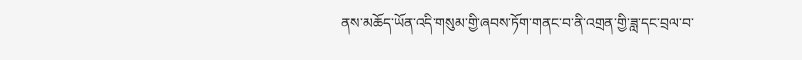ནས་མཆོད་ཡོན་འདི་གསུམ་གྱི་ཞབས་ཏོག་གནང་བ་ནི་འགྲན་གྱི་ཟླ་དང་བྲལ་བ་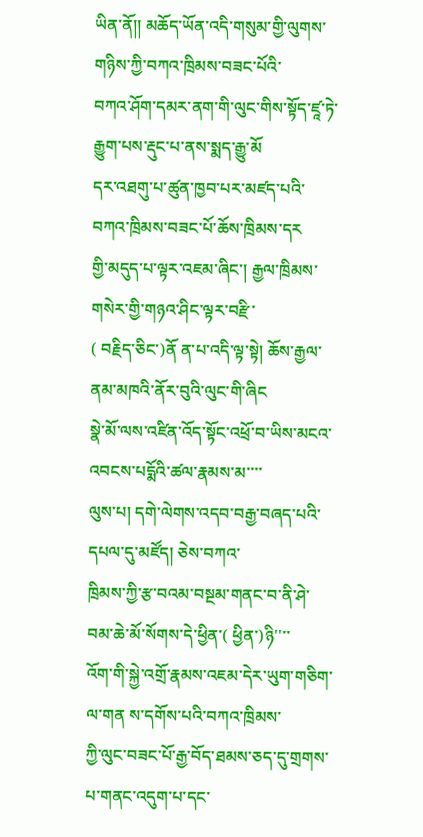ཡིན་ནོ།། མཆོད་ཡོན་འདི་གསུམ་གྱི་ལུགས་གཉིས་ཀྱི་བཀའ་ཁྲིམས་བཟང་པོའི་
བཀའ་ཤོག་དམར་ནག་གི་ལུང་གིས་སྟོད་ཛཱ་ཏེ་རྒྱུག་པས་རྡུང་པ་ནས་སྨད་རྒྱུ་མོ
དར་འཐགུ་པ་ཚུན་ཁྱབ་པར་མཛད་པའི་བཀའ་ཁྲིམས་བཟང་པོ་ཆོས་ཁྲིམས་དར
གྱི་མདུད་པ་ལྟར་འཇམ་ཞིང་། རྒྱལ་ཁྲིམས་གསེར་གྱི་གཉའ་ཤིང་ལྟར་བརྫི་
( བརྗིད་ཅིང་)ནོ ན་པ་འདི་ལྟ་སྟེ། ཆོས་རྒྱལ་ནམ་མཁའི་ནོར་བུའི་ལུང་གི་ཞིང
སྣེ་མོ་ལས་འཛིན་འོད་སྟོང་འཕྲོ་བ་ཡིས་མངའ་འབངས་པདྨོའི་ཚལ་རྣམས་མ་་་་
ལུས་པ། དགེ་ལེགས་འདབ་བརྒྱ་བཞད་པའི་དཔལ་དུ་མཛོད། ཅེས་བཀའ་
ཁྲིམས་ཀྱི་རྩ་བའམ་བསྔམ་གནང་བ་ནི་ཤེ་བམ་ཆེ་མོ་སོགས་དེ་ཕྱིན་( ཕྱིན་)ཉི''་་
འོག་གི་སྐྱེ་འགྲོ་རྣམས་འཇམ་དེར་ཡུག་གཅིག་ལ་གན ས་དགོས་པའི་བཀའ་ཁྲིམས་
ཀྱི་ལུང་བཟང་པོ་རྒྱ་བོད་ཐམས་ཅད་དུ་གྲགས་པ་གནང་འདུག་པ་དང་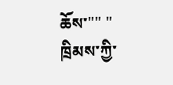ཆོས་"" "
ཁྲིམས་ཀྱི་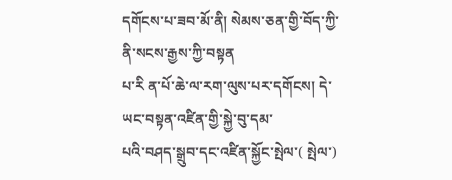དགོངས་པ་ཟབ་མོ་ནི། སེམས་ཅན་གྱི་བོད་ཀྱི་ནི་སངས་རྒྱས་ཀྱི་བསྟན
པ་རི ན་པོ་ཆེ་ལ་རག་ལུས་པར་དགོངས། དེ་ཡང་བསྟན་འཛིན་གྱི་སྐྱེ་བུ་དམ་
པའི་བཤད་སྒྲུབ་དང་འཛིན་སྐྱོང་སྤེལ་( སྤེལ་)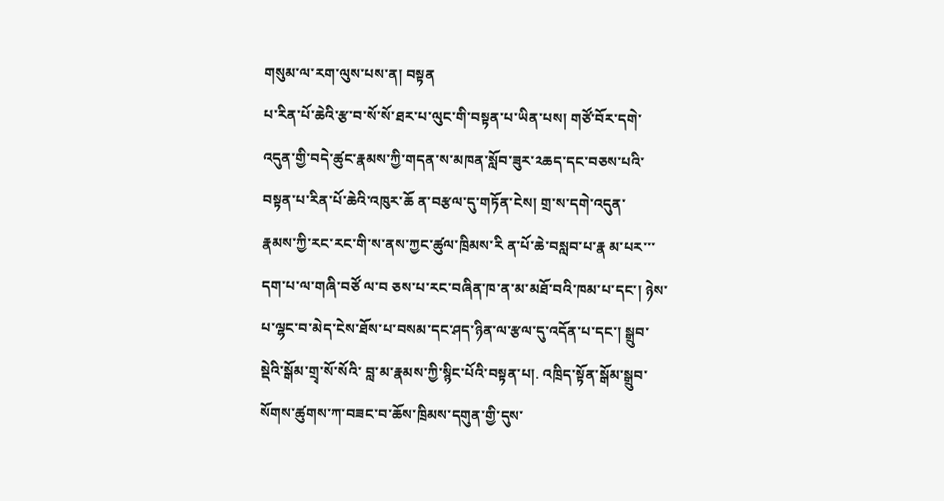གསུམ་ལ་རག་ལུས་པས་ན། བསྟན
པ་རིན་པོ་ཆེའི་རྩ་བ་སོ་སོ་ཐར་པ་ལུང་གི་བསྟན་པ་ཡིན་པས། གཙོ་བོར་དགེ་
འདུན་གྱི་བདེ་ཚུང་རྣམས་ཀྱི་གདན་ས་མཁན་སློབ་ཟུར་༢ཆད་དང་བཅས་པའི་
བསྟན་པ་རིན་པོ་ཆེའི་འཁུར་ཆོ ན་བརྩལ་དུ་གཏོན་ངེས། གྲ་ས་དགེ་འདུན་
རྣམས་ཀྱི་རང་རང་གི་ས་ནས་ཀྱང་ཚུལ་ཁྲིམས་རི ན་པོ་ཆེ་བསླབ་པ་རྣ མ་པར་་་
དག་པ་ལ་གཞི་བཙོ ལ་བ ཅས་པ་རང་བཞིན་ཁ་ན་མ་མཐོ་བའི་ཁམ་པ་དང་། ཉེས་
པ་ལྷང་བ་མེད་ངེས་ཐོས་པ་བསམ་དང་ཤད་ཉིན་ལ་རྩལ་དུ་འདོན་པ་དང་། སྒྲུབ་
སྡེའི་སྒོམ་གྲྭ་སོ་སོའི་ བླ་མ་རྣམས་ཀྱི་སྙིང་པོའི་བསྟན་པ།. འཁྲིད་སྟོན་སྒོམ་སྒྲུབ་
སོགས་ཚུགས་ཀ་བཟང་བ་ཆོས་ཁྲིམས་དགུན་གྱི་དུས་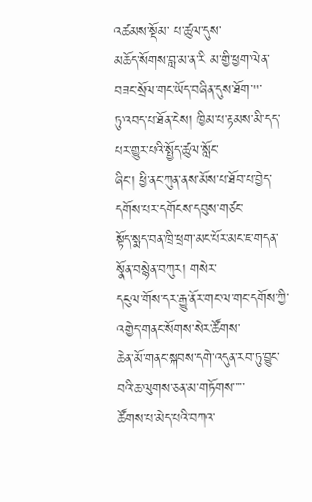འཚམས་སྡོམ་ པ་ཚུལ་དུས་
མཆོད་སོགས་བླ་མ་ན་རི མ་གྱི་ཕྱག་ལེན་བཟང་སྲོལ་གང་ཡོད་བཞིན་དུས་ཐོག་"་
ཏུ་འབད་པ་ཐོན་ངེས། ཁྱིམ་པ་རྟམས་མི་དད་པར་གྱུར་པའི་སྤྱོད་ཚུལ་སློང་
ཞིང་། ཕྱི་ནང་ཀུན་ནས་མོས་པ་ཐོབ་པ་བྱེད་དགོས་པར་དགོངས་དབུས་གཙང་
སྟོད་སྨད་བན་ཁྲི་ཕྲག་མང་པོར་མང་ཇ་གདན་སྣོན་བསྙེན་བཀུར། གསེར་
དངུལ་གོས་དར་རྒྱུ་ནོར་གང་ལ་གང་དགོས་ཀྱི་འགྱེད་གནང་སོགས་སེར་ཚོགས་
ཆེན་མོ་གནང་སྐབས་དགེ་འདུན་རབ་ཏུ་བྱུང་བའི་ཆ་ལུགས་ཅན་མ་གཏོགས་་་་་
ཚོགས་པ་མེད་པའི་བཀའ་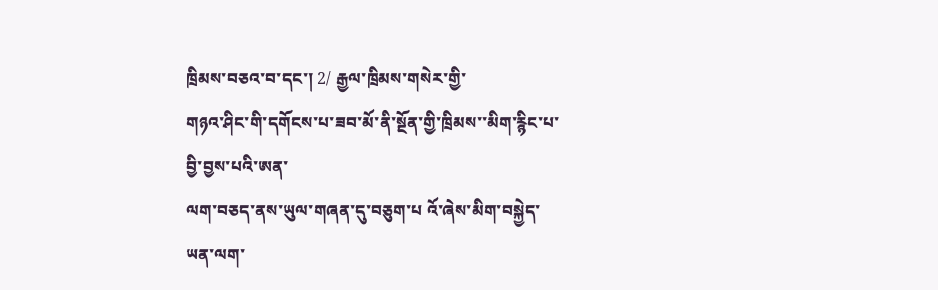ཁྲིམས་བཅའ་བ་དང་། 2/ རྒྱལ་ཁྲིམས་གསེར་གྱི་
གཉའ་ཤིང་གི་དགོངས་པ་ཟབ་མོ་ནི་སྔོན་གྱི་ཁྲིམས་་མིག་རྙིང་པ་བྱི་བྱས་པའི་ཨན་
ལག་བཅད་ནས་ཡུལ་གཞན་དུ་བཅུག་པ འོ་ཞེས་མིག་བསྐྱེད་ཡན་ལག་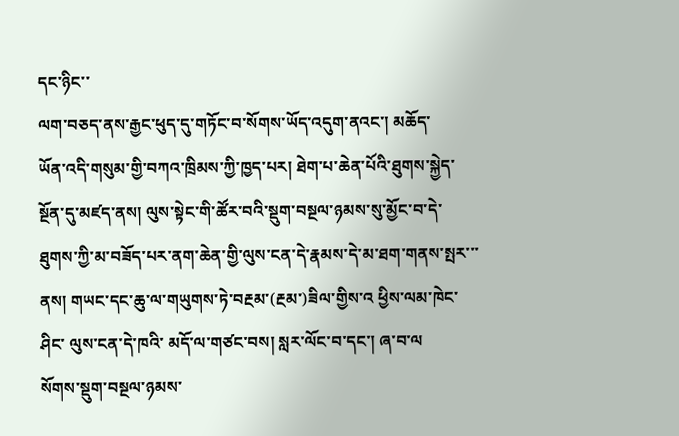དང་ཉིང་་
ལག་བཅད་ནས་རྒྱང་ཕུད་དུ་གཏོང་བ་སོགས་ཡོད་འདུག་ནའང་། མཆོད་
ཡོན་འདི་གསུམ་གྱི་བཀའ་ཁྲིམས་ཀྱི་ཁྱད་པར། ཐེག་པ་ཆེན་པོའི་ཐུགས་སྐྱེད་
སྔོན་དུ་མཛད་ནས། ལུས་སྟེང་གི་ཚོར་བའི་སྡུག་བསྔལ་ཉམས་སུ་མྱོང་བ་དེ་
ཐུགས་ཀྱི་མ་བཟོད་པར་ནག་ཆེན་གྱི་ལུས་ངན་དེ་རྣམས་དེ་མ་ཐག་གནས་སྤར་་་
ནས། གཡང་དང་ཆུ་ལ་གཡུགས་ཏེ་བརྔམ་(རྔམ་)ཟིལ་གྱིས་འ ཕྱིས་ལམ་ཁེང་
ཤིང་ ལུས་ངན་དེ་ཁའི་ མདོ་ལ་གཙང་བས། སླར་ལོང་བ་དང་། ཞ་བ་ལ
སོགས་སྡུག་བསྔལ་ཉམས་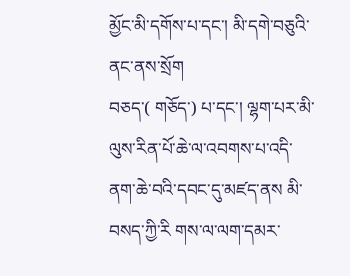མྱོང་མི་དགོས་པ་དང་། མི་དགེ་བཅུའི་ནང་ནས་སྲོག
བཅད་( གཅོད་) པ་དང་། ལྷག་པར་མི་ལུས་རིན་པོ་ཆེ་ལ་འབགས་པ་འདི་
ནག་ཆེ་བའི་དབང་དུ་མཛད་ནས མི་བསད་ཀྱི་རི གས་ལ་ལག་དམར་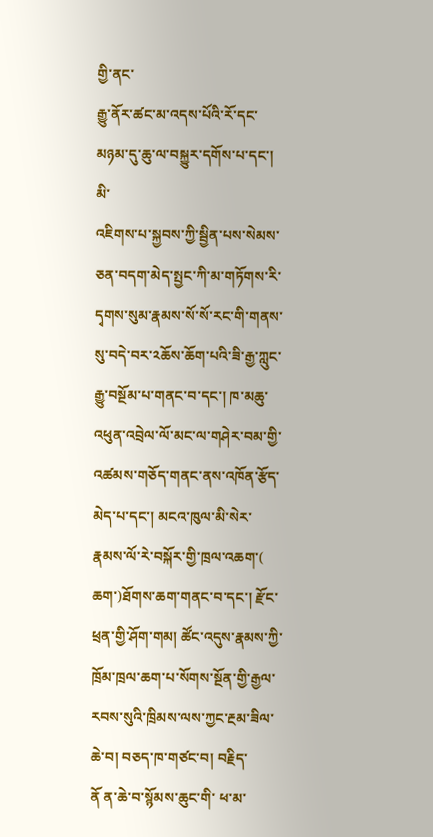གྱི་ནང་
རྒྱུ་ནོར་ཚང་མ་འདས་པོའི་རོ་དང་མཉམ་དུ་ཆུ་ལ་བསྐྱུར་དགོས་པ་དང་། མི་
འཇིགས་པ་སྐྱབས་ཀྱི་སྦྱིན་པས་སེམས་ཅན་བདག་མེད་སྤྱང་ཀི་མ་གཏོགས་རི་
དྭགས་སུམ་རྣམས་སོ་སོ་རང་གི་གནས་སུ་བདེ་བར་༢ཆོས་ཆོག་པའི་ཟི་རྒྱ་ཀླུང་
རྒྱུ་བསྔོམ་པ་གནང་བ་དང་། ཁ་མཆུ་འཕུན་འབྲེལ་ལོ་མང་ལ་གཤེར་བམ་གྱི་
འཚམས་གཅོད་གནང་ནས་འཁོན་རྩོད་མེད་པ་དང་། མངའ་ཁུལ་མི་སེར་
རྣམས་ལོ་རེ་བསྐོར་གྱི་ཁྲལ་འཆག་( ཆག་)ཐོགས་ཆག་གནང་བ་དང་། རྫོང་
ཕྲན་གྱི་ཤོག་གམ། ཚོང་འདུས་རྣམས་ཀྱི་ཁྲོམ་ཁྲལ་ཆག་པ་སོགས་སྔོན་གྱི་རྒྱལ་
རབས་སུའི་ཁྲིམས་ལས་ཀྱང་རྔམ་ཟིལ་ཆེ་བ། བཅད་ཁ་གཙང་བ། བརྗིད་
ནོ ན་ཆེ་བ་སྙོམས་ཆུང་གི་ ཕ་མ་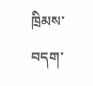ཁྲིམས་བདག་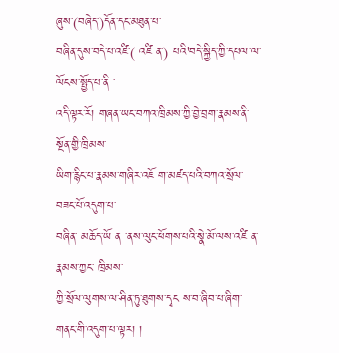ཞུས་(བཞེད་)དོན་དང་མཐུན་པ་
བཞིན་དུས་བདེ་པ་འཛི་( འཛི ན་) པའི'བདེ་སྐྱིད་ཀྱི་དཔལ་ལ་ལོངས་སྤྱོད་པ་ནི ་
འདི་ལྟར་རོ། གཞན་ཡང་བཀའ་ཁྲིམས་ཀྱི་བྱེ་བྲག་རྣམས་ནི་སྔོན་གྱི་ཁྲིམས་
ཡིག་རྙིང་པ་རྣམས་གཞིར་འཇོ ག་མཛད་པའི་བཀའ་སྲོལ་བཟང་པོ་འདུག་པ་
བཞིན་ མཆོད་ཡོ ན ་ནས་ལུང་ཕོགས་པའི་སྣེ་མོ་ལས་འཛི ན་རྣམས་ཀྱང་ ཁྲིམས་
ཀྱི་སྲོལ་ལུགས་ལ་ཤིན་ཏུ་ཐུགས་དྭང ས་བ་ཞིབ་པ་ཞིག་གནང་གི་འདུག་པ་ལྟར། །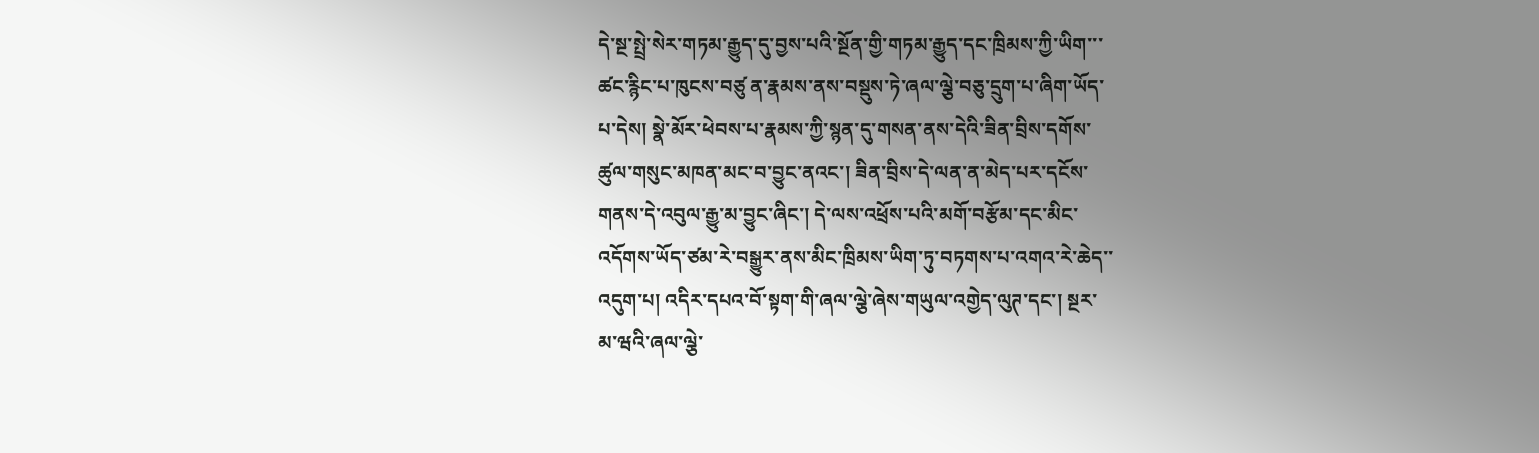དེ་སྔ་སྤྲེ་སེར་གཏམ་རྒྱུད་དུ་བྱས་པའི་སྔོན་གྱི་གཏམ་རྒྱུད་དང་ཁྲིམས་ཀྱི་ཡིག་་་
ཚང་རྙིང་པ་ཁུངས་བཙུ ན་རྣམས་ནས་བསྡུས་ཏེ་ཞལ་ལྕེ་བཅུ་དྲུག་པ་ཞིག་ཡོད་
པ་དེས། སྣེ་མོར་ཕེབས་པ་རྣམས་ཀྱི་སྙན་དུ་གསན་ནས་དེའི་ཟིན་བྲིས་དགོས་
ཚུལ་གསུང་མཁན་མང་བ་བྱུང་ནའང་། ཟིན་བྲིས་དེ་ལན་ན་མེད་པར་དངོས་
གནས་དེ་འབུལ་རྒྱུ་མ་བྱུང་ཞིང་། དེ་ལས་འཕྲོས་པའི་མགོ་བརྩོམ་དང་མིང་
འདོགས་ཡོད་ཙམ་རེ་བསྒྱུར་ནས་མིང་ཁྲིམས་ཡིག་ཏུ་བཏགས་པ་འགའ་རེ་ཆེད་་
འདུག་པ། འདིར་དཔའ་བོ་སྟག་གི་ཞལ་ལྕེ་ཞེས་གཡུལ་འགྱེད་ལུཊ་དང་། སྔར་
མ་ཝའི་ཞལ་ལྕེ་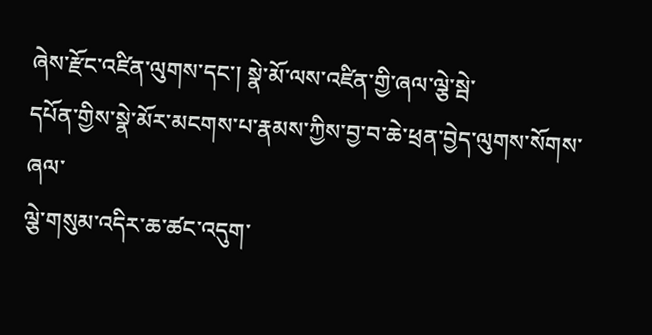ཞེས་རྫོང་འཛིན་ལུགས་དང་། སྣེ་མོ་ལས་འཛིན་གྱི་ཞལ་ལྕེ་སྦེ་
དཔོན་གྱིས་སྣེ་མོར་མངགས་པ་རྣམས་ཀྱིས་བྱ་བ་ཆེ་ཕྲན་བྱེད་ལུགས་སོགས་ཞལ་
ལྕེ་གསུམ་འདིར་ཆ་ཚང་འདུག་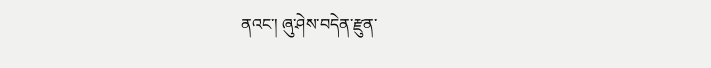ནའང་། ཞུ་ཤེས་བདེན་རྫུན་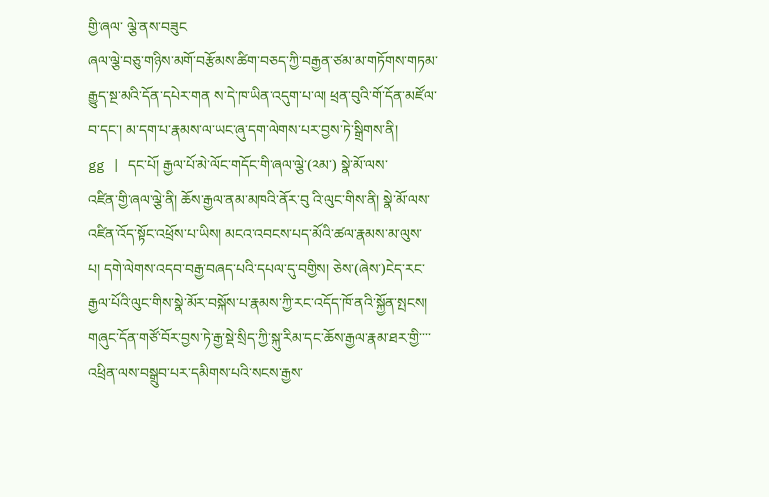གྱི་ཞལ་ ལྕེ་ནས་བཟུང
ཞལ་ལྕེ་བཅུ་གཉིས་མགོ་བརྩོམས་ཚིག་བཅད་ཀྱི་བརྒྱན་ཙམ་མ་གཏོགས་གཏམ་
རྒྱུད་སྔ་མའི་དོན་དཔེར་གན ས་དེ་ཁ་ཡིན་འདུག་པ་ལ། ཕྲན་བུའི་གོ་དོན་མཛོལ་
བ་དང་། མ་དག་པ་རྣམས་ལ་ཡང་ཞུ་དག་ལེགས་པར་བྱས་ཏེ་སྒྲིགས་ནི།
gg | དང་པོ། རྒྱལ་པོ་མེ་ལོང་གདོང་གི་ཞལ་ལྕེ་(༢མ་) སྣེ་མོ་ལས་
འཛིན་གྱི་ཞལ་ལྕེ་ནི། ཆོས་རྒྱལ་ནམ་མཁའི་ནོར་བུ འི་ལུང་གིས་ནི། སྣེ་མོ་ལས་
འཛིན་འོད་སྟོང་འཕྲོས་པ་ཡིས། མངའ་འབངས་པད་མོའི་ཚལ་རྣམས་མ་ལུས་
པ། དགེ་ལེགས་འདབ་བརྒྱ་བཞད་པའི་དཔལ་དུ་བགྱིས། ཅེས་(ཞེས་)ངེད་རང་
རྒྱལ་པོའི་ལུང་གིས་སྣེ་མོར་བསྐོས་པ་རྣམས་ཀྱི་རང་འདོད་ཁོ་ནའི་སྐྱོན་སྤངས།
གཞུང་དོན་གཙོ་བོར་བྱས་ཏེ་རྒྱ་སྡེ་སྲིད་ཀྱི་སྐུ་རིམ་དང་ཆོས་རྒྱལ་རྣམ་ཐར་གྱི་་་་
འཕྲིན་ལས་བསྒྲུབ་པར་དམིགས་པའི་སངས་རྒྱས་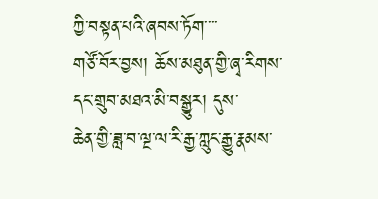ཀྱི་བསྟན་པའི་ཞབས་ཏོག་་་་
གཙོ་བོར་བྱས། ཆོས་མཐུན་གྱི་ཞྭ་རིགས་དང་གྲུབ་མཐའ་མི་བསྒྱུར། དུས་
ཆེན་གྱི་ཟླ་བ་ལྔ་ལ་རི་རྒྱ་ཀླུང་རྒྱུ་རྣམས་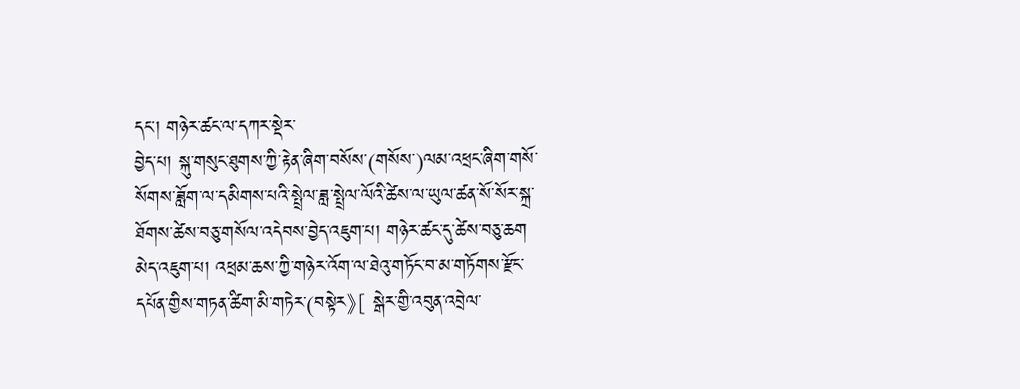དང་། གཉེར་ཚང་ལ་དཀར་སྡེར་
བྱེད་པ། སྐུ་གསུང་ཐུགས་ཀྱི་རྟེན་ཞིག་བསོས་(གསོས་)ལམ་འཕྲང་ཞིག་གསོ་
སོགས་ཟློག་ལ་དམིགས་པའི་སྤྲེལ་ཟླ་སྤྲེལ་ལོའི་ཚེས་ལ་ཡུལ་ཚན་སོ་སོར་སྐྲ་
ཐོགས་ཚེས་བཅུ་གསོལ་འདེབས་བྱེད་འཇུག་པ། གཉེར་ཚང་དུ་ཚེས་བཅུ་ཆག
མེད་འཇུག་པ། འཕྲམ་ཆས་ཀྱི་གཉེར་འོག་ལ་ཐེའུ་གཏོང་བ་མ་གཏོགས་རྫོང་
དཔོན་གྱིས་གཏན་ཚིག་མི་གཏེར་(བསྟེར》[ སྒེར་གྱི་འབུན་འབྲེལ་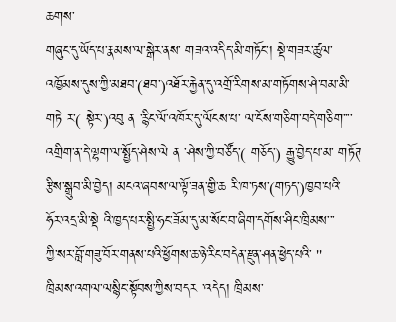ཆགས་
གཞུང་དུ་ཡོད་པ་རྣམས་ལ་སྒེར་ནས་ གཟའ་འདིད་མི་གཏོང་། སྡེ་གཟར་ཚུལ་
འཁྱོམས་དུས་ཀྱི་མཐབ་(ཐབ་)འཐོར་རྐྱེན་དུ་འགྲོ་རིགས་མ་གཏོགས་ཤེ་བམ་མི་
གཏེ ར་( སྟེར་)འབུ ན ་རྙིང་ལོ་འཁོར་དུ་ལོངས་པ་ ལ་ངོས་གཅིག་བདེ་གཅིག་་་་
འགྲིག་ན་དེ་ལྷག་ལ་སྤྱོད་ཤེས་ལེ ན ་ཤེས་ཀྱི་བཙོད་( གཅོད་) རྒྱུ་བྱེད་པ་མ་ གཏོཊ
རྩིས་སྒྲུབ་མི་བྱེད། མངའ་ཞབས་ལ་ལྟོ་ཟན་གྱི་ཆ རི་ཁ་ཏས་(གཏད་)ཁྱབ་པའི་
ཧོར་འདྲ་མི་སྡེ འི་ཁྱད་པར་སྤྱི་ཧང་ཟོམ་དུ་མ་སོང་བ་ཞིག་དགོས་ཤིང་ཁྲིམས་་་
ཀྱི་སར་བློ་གཟུ་བོར་གནས་པའི་ཕྱོགས་ཆ་ཉེ་རིང་བདེན་རྫུན་ཤན་ཕྱེད་པའི་ ''
ཁྲིམས་འགལ་ལསྙིང་སྟོབས་ཀྱིས་བདར ་འདེད། ཁྲིམས་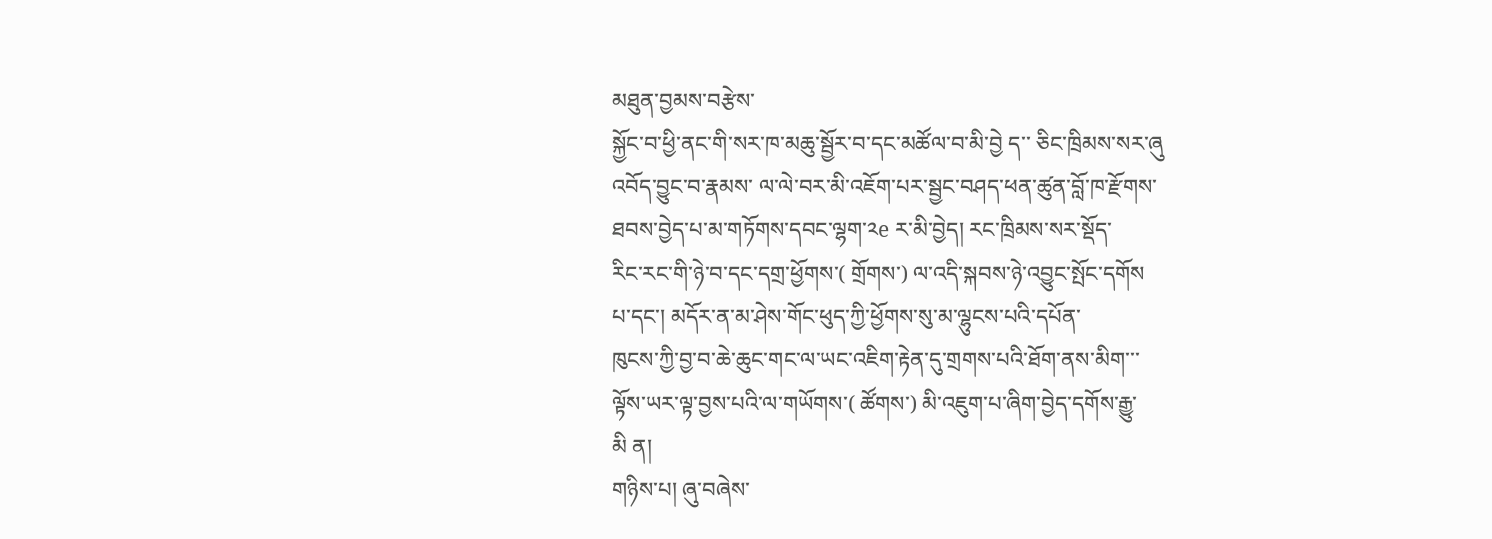མཐུན་བྱམས་བརྩེས་
སྐྱོང་བ་ཕྱི་ནང་གི་སར་ཁ་མཆུ་སྦྱོར་བ་དང་མཚོལ་བ་མི་བྱེ ད་་ ཅིང་ཁྲིམས་སར་ཞུ
འབོད་བྱུང་བ་རྣམས་ ལ་ལེ་བར་མི་འཇོག་པར་སྦྱང་བཤད་ཕན་ཚུན་བློ་ཁ་རྫོགས་
ཐབས་བྱེད་པ་མ་གཏོགས་དབང་ལྷག་༢e ར་མི་བྱེད། རང་ཁྲིམས་སར་སྡོད་
རིང་རང་གི་ཉེ་བ་དང་དགྲ་ཕྱོགས་( གྲོགས་) ལ་འདི་སྐབས་ཉེ་འབྱུང་སྤོང་དགོས
པ་དང་། མདོར་ན་མ་ཤེས་གོང་ཕུད་ཀྱི་ཕྱོགས་སུ་མ་ལྷུངས་པའི་དཔོན་
ཁུངས་ཀྱི་བྱ་བ་ཆེ་ཆུང་གང་ལ་ཡང་འཇིག་རྟེན་དུ་གྲགས་པའི་ཐོག་ནས་མིག་་་
ལྟོས་ཡར་ལྟ་བྱས་པའི་ལ་གཡོགས་( ཚོགས་) མི་འཇུག་པ་ཞིག་བྱེད་དགོས་རྒྱུ་
མི ན།
གཉིས་པ། ཞུ་བཞེས་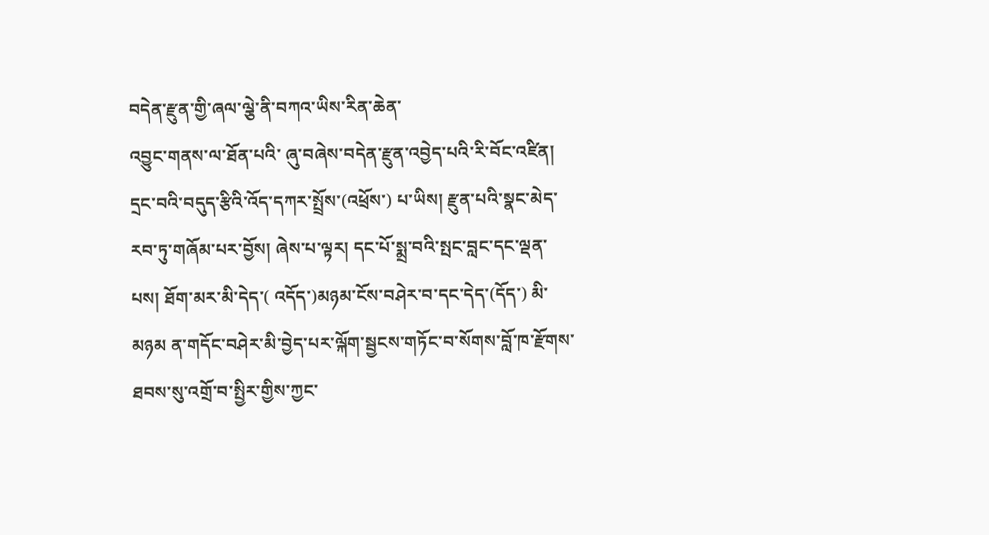བདེན་རྫུན་གྱི་ཞལ་ལྕེ་ནི་བཀའ་ཡིས་རིན་ཆེན་
འབྱུང་གནས་ལ་ཐོན་པའི་ ཞུ་བཞེས་བདེན་རྫུན་འབྱེད་པའི་རི་བོང་འཛིན།
དྲང་བའི་བདུད་རྩིའི་འོད་དཀར་སྤྲོས་(འཕྲོས་) པ་ཡིས། རྫུན་པའི་སྣང་མེད་
རབ་ཏུ་གཞོམ་པར་བྱོས། ཞེས་པ་ལྟར། དང་པོ་སྨྲ་བའི་སྤང་བླང་དང་ལྡན་
པས། ཐོག་མར་མི་དེད་( འདོད་)མཉམ་ངོས་བཤེར་བ་དང་དེད་(དོད་) མི་
མཉམ ན་གདོང་བཤེར་མི་བྱེད་པར་ལྐོག་སྦྱངས་གཏོང་བ་སོགས་བློ་ཁ་རྫོགས་
ཐབས་སུ་འགྲོ་བ་སྤྱིར་གྱིས་ཀྱང་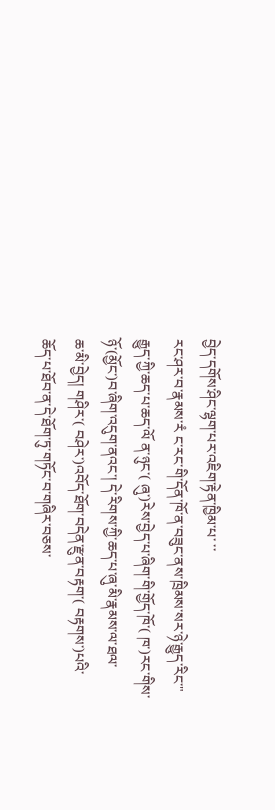བྱེད་དགོས་ཤིང་ལྷག་པར་འཇིག་རྟེན་ཁྱིམ་པ་ ་་
རང་ཤར་བ་རྣམས་རཾ ང་རང་གི་དོན་ཁོ་ན་བཟུང་ནས་ཁྲིམས་སར་ཉེ་རྒྱུད་རིང་"
རྒྱུད་ཀྱི་ཆད་པ་ཆད་ལོ ན་ཉུང་( ཞུ་)རེས་བྱེད་པ་ཞིག་གི་གྱོད་ཁོ་( ཁ་)རང་གིས་
ཉོ་(མྱོང་)བ་ཞིག་འདུག་ནའང་། དེ་རིགས་ཀྱི་ཆད་པ་ཞུ་མི་རྣམས་ལ་ཐལ་
ཆ་མི་བྱེད། གཤིར་( བཤེར་)འབོད་ཐོག་བདེན་རྫུན་བརྟག་( བརྟགས་)པའི་
ཆོད་པ་ཐོབ་ན་དེ་ཐོག་ཏུ་གཏོང་བ་གཞིར་བཅས་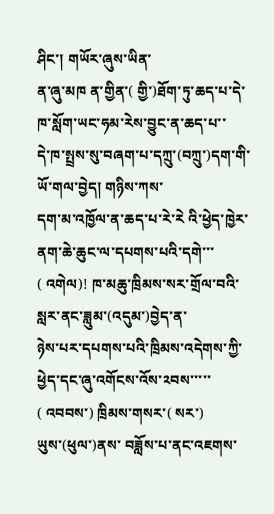ཤིང་། གཡོར་ཞུས་ཡིན་
ན་ཞུ་མཁ ན་གྱིན་( གྱི་)ཐོག་ཏུ་ཆད་པ་དེ་ཁ་སློག་ཡང་ཧམ་རེས་བྱུང་ན་ཆད་པ་་
དེ་ཁ་སྤྲས་སུ་བཞག་པ་དཀྲུ་(བཀྲུ་)དག་གི་ཡོ་གལ་བྱེད། གཉིས་ཀས་
དག་མ་འཁྱོལ་ན་ཆད་པ་རེ་རེ འི་ཕྱེད་ཁྱེར་ནག་ཆེ་ཆུང་ལ་དཔགས་པའི་དགེ་་་
( འགེལ)! ཁ་མཆུ་ཁྲིམས་སར་གྲོལ་བའི་སླར་ནང་ཟླུམ་(འདུམ་)བྱེད་ན་
ཉེས་པར་དཔགས་པའི་ཁྲིམས་འདེགས་ཀྱི་ཕྱེད་དང་ཞུ་འགོངས་འོས་༢བས་་་་་
( འབབས་) ཁྲིམས་གསར་( སར་) ཡུས་(ཕུལ་)ནས་ བཟློས་པ་ནང་འཇགས་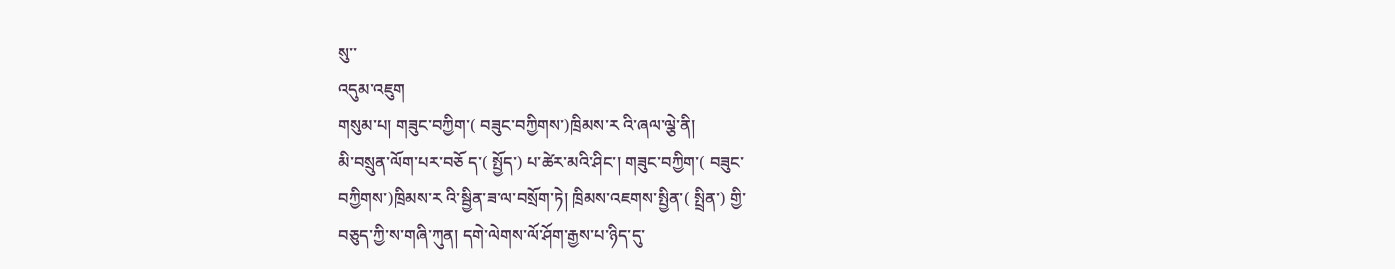སུ་་
འདུམ་འཇུག
གསུམ་པ། གཟུང་བཀྱིག་( བཟུང་བཀྱིགས་)ཁྲིམས་ར འི་ཞལ་ལྕེ་ནི།
མི་བསྲུན་ལོག་པར་བཅོ ད་( སྤྱོད་) པ་ཚེར་མའི་ཤིང་། གཟུང་བཀྱིག་( བཟུང་
བཀྱིགས་)ཁྲིམས་ར འི་སྦྱིན་ཟ་ལ་བསྲོག་ཏེ། ཁྲིམས་འཇགས་སྤྱིན་( སྤྲིན་) གྱི་
བཅུད་ཀྱི་ས་གཞི་ཀུན། དགེ་ལེགས་ལོ་ཤོག་རྒྱས་པ་ཉིད་དུ་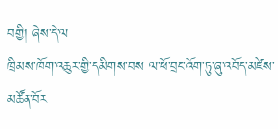བགྱི། ཞེས་དེ་ལ
ཁྲིམས་ཁོག་འཆུར་གྱི་དམིགས་བས ལ་ཕོ་བྲང་འོག་ཏུ་ཞུ་འབོད་མཛེས་མཚོན་བོར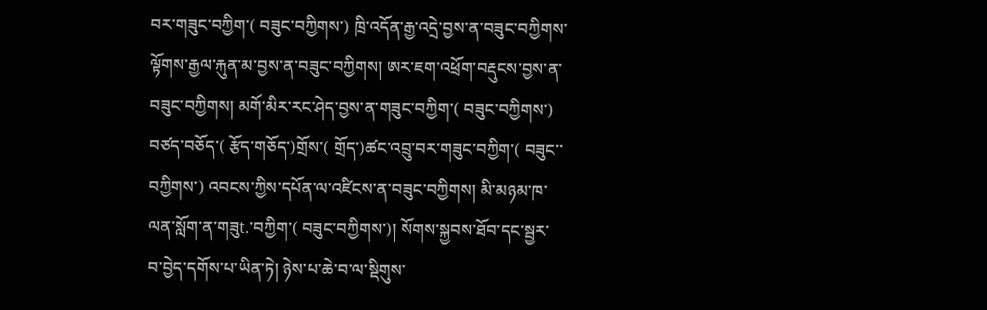བར་གཟུང་བཀྱིག་( བཟུང་བཀྱིགས་) ཁྲི་འདོན་རྒྱ་འདྲེ་བྱས་ན་བཟུང་བཀྱིགས་
ལྟོགས་རྒྱལ་རྐུན་མ་བྱས་ན་བཟུང་བཀྱིགས། ཨར་ཇག་འཕྲོག་བརྡུངས་བྱས་ན་
བཟུང་བཀྱིགས། མགོ་མིར་རང་ཤེད་བྱས་ན་གཟུང་བཀྱིག་( བཟུང་བཀྱིགས་)
བཙད་བཅོད་( རྩོད་གཅོད་)གྲོས་( གྲོད་)ཚང་འབྲུ་བར་གཟུང་བཀྱིག་( བཟུང་་
བཀྱིགས་) འབངས་ཀྱིས་དཔོན་ལ་འཛིངས་ན་བཟུང་བཀྱིགས། མི་མཉམ་ཁ་
ལན་སློག་ན་གཟུt.་བཀྱིག་( བཟུང་བཀྱིགས་)། སོགས་སྐྱབས་ཐོབ་དང་སྦྱར་
བ་བྱེད་དགོས་པ་ཡིན་ཏེ། ཉེས་པ་ཆེ་བ་ལ་སྡིགུས་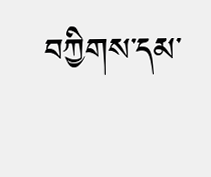བཀྱིགས་དམ་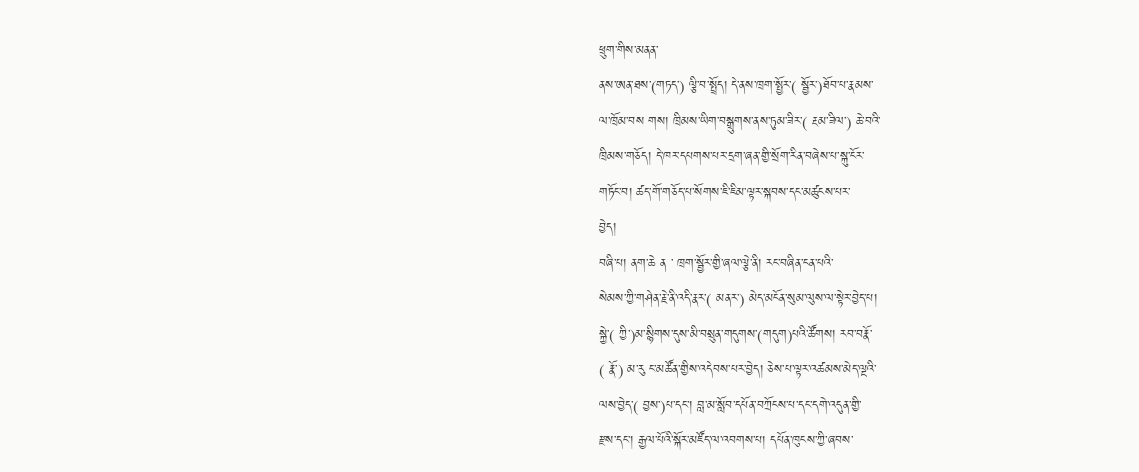ཕྲུག་གིས་མནན་
ནས་ཨན་ཐས་(གཏད་) ལྕི་བ་སྤྲོད། དེ་ནས་ཁྲག་སྤྱོར་( སྦྱོར་)ཐོབ་པ་རྣམས་
ལ་ཁྲོམ་བས གས། ཁྲིམས་ཡིག་བསྒྲུགས་ནས་ཏུམ་ཟིར་( རྔམ་ཟིལ་) ཆེ་བའི་
ཁྲིམས་གཅོད། དེ་ཁར་དཔགས་པར་དྲག་ཞན་གྱི་སྲོག་རིན་བཞེས་པ་སྐུ་ངོར་
གཏོང་བ། ཚད་གོ་གཅོད་པ་སོགས་ཇི་ཇིམ་ལྟར་སྐབས་དང་མཚུངས་པར་
བྱེད།
བཞི་པ། ནག་ཆེ ན ་ ཁྲག་སྦྱོར་གྱི་ཞལ་ལྕེ་ནི། རང་བཞིན་ངན་པའི་
སེམས་ཀྱི་གཤེན་རྗེ་ནི་འདི་རྣར་( མནར་) མེད་མངོན་སུམ་ལུས་ལ་སྟེར་བྱེད་པ།
སྐྱེ་( ཀྱི་)མ་སྙིགས་དུས་མི་བསྲུན་གདུགས་(གདུག)པའི་ཚོགས། རབ་བརྣོ་
( རྣོ་) མ་རུ ང་མཚོན་གྱིས་འདེབས་པར་བྱེད། ཅེས་པ་ལྟར་འཚམས་མེད་ལྔའི་
ལས་བྱེད་( བྱས་)པ་དང་། བླ་མ་སློབ་དཔོན་བཀྲོངས་པ་དང་དགེ་འདུན་གྱི་
རྫས་དང་། རྒྱལ་པོའི་སྐོར་མཛོད་ལ་འབགས་པ། དཔོན་ཁུངས་ཀྱི་ཞབས་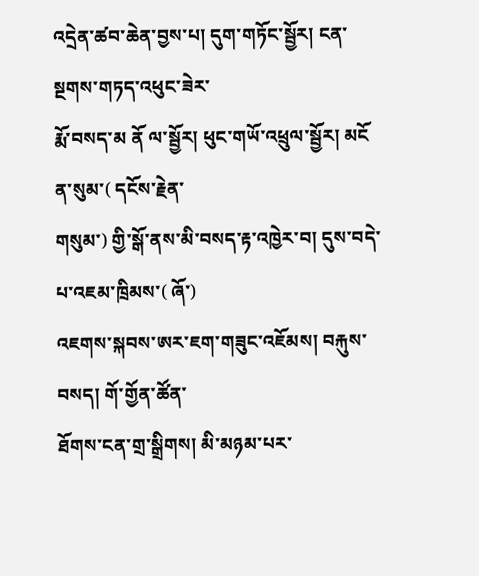འདྲེན་ཚབ་ཆེན་བྱས་པ། དུག་གཏོང་སྦྱོར། ངན་སྔགས་གཏད་འཕུང་ཟེར་
རྨོ་བསད་མ ནོ ལ་སྦྱོར། ཕུང་གཡོ་འཕྲུལ་སྦྱོར། མངོ ན་སུམ་( དངོས་རྗེན་
གསུམ་) གྱི་སྒོ་ནས་མི་བསད་རྟ་འཁྱེར་བ། དུས་བདེ་པ་འཇམ་ཁྲིམས་( ཞོ་)
འཇགས་སྐབས་ཨར་ཇག་གཟུང་འཇོམས། བརྐུས་བསད། གོ་གྱོན་ཚོན་
ཐོགས་ངན་གྲ་སྒྲིགས། མི་མཉམ་པར་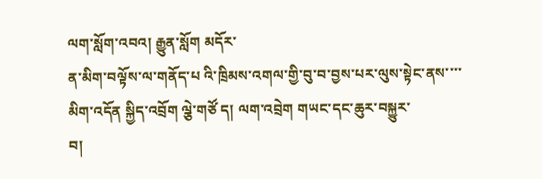ལག་སློག་འབའ། རྒྱུན་སློག མདོར་
ན་མིག་བལྟོས་ལ་གནོད་པ འི་ཁྲིམས་འགལ་གྱི་བུ་བ་བྱས་པར་ལུས་སྟེང་ནས་་་་
མིག་འདོན སྐྱིད་འབྲོག ལྕེ་གཙོ ད། ལག་འབྲེག གཡང་དང་ཆུར་བསྐྱུར་
བ།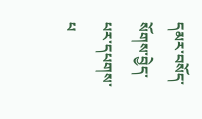དམར་བསོད་སོགས་བྱེད་པར་དཔགས་པ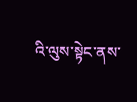འི་ལུས་སྟེང་ནས་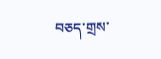བཅད་གྲས་